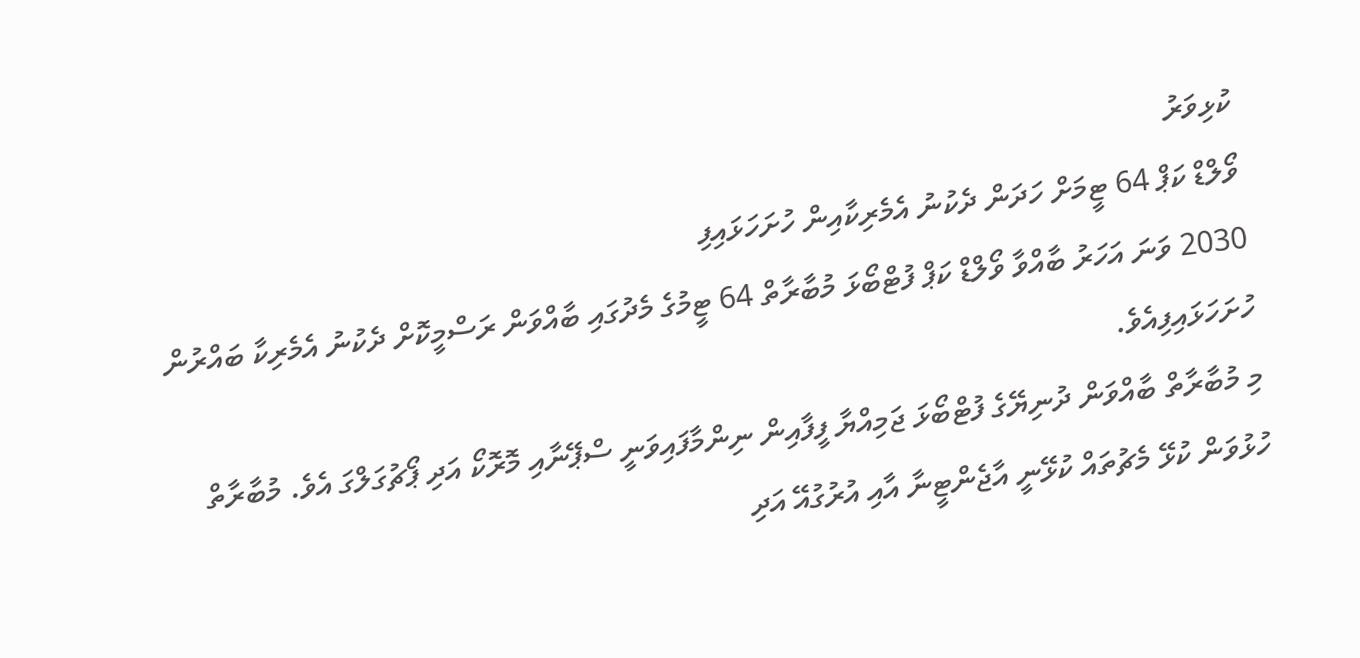ކުޅިވަރު
ވޯލްޑް ކަޕް 64 ޓީމަށް ހަދަން ދެކުނު އެމެރިކާއިން ހުށަހަޅައިފި
2030 ވަނަ އަހަރު ބާއްވާ ވޯލްޑް ކަޕް ފުޓްބޯޅަ މުބާރާތް 64 ޓީމުގެ މެދުގައި ބާއްވަން ރަސްމީކޮށް ދެކުނު އެމެރިކާ ބައްރުން ހުށަހަޅައިފިއެވެ.
މި މުބާރާތް ބާއްވަން ދުނިޔޭގެ ފުޓްބޯޅަ ޖަމިއްޔާ ފީފާއިން ނިންމާފައިވަނީ ސްޕޭނާއި މޮރޮކޯ އަދި ޕޯޗުގަލްގަ އެވެ. މުބާރާތް ހުޅުވަން ކުޅޭ މެޗުތައް ކުޅޭނީ އާޖެންޓީނާ އާއި އުރުގުއޭ އަދި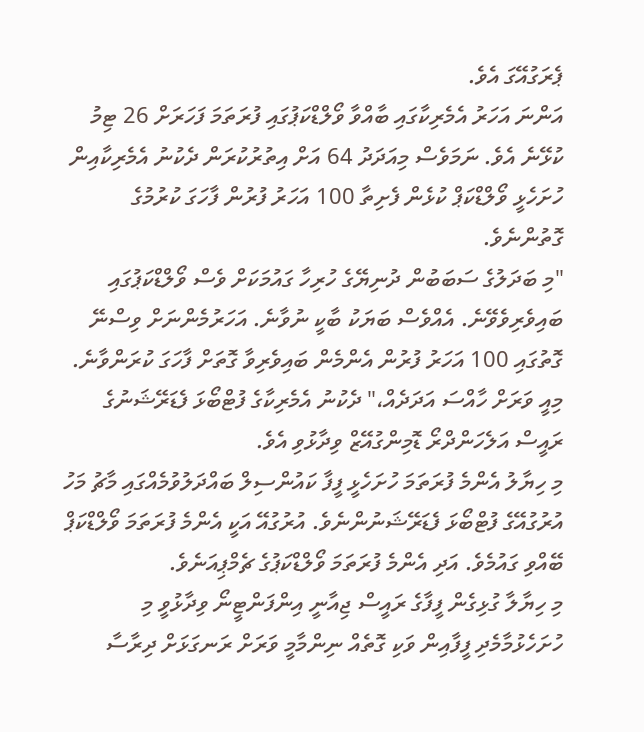ޕެރަގުއޭގަ އެވެ.
އަންނަ އަހަރު އެމެރިކާގައި ބާއްވާ ވޯލްޑްކަޕުގައި ފުރަތަމަ ފަހަރަށް 26 ޓިމު ކުޅޭނެ އެވެ. ނަމަވެސް މިއަދަދު 64 އަށް އިތުރުކުރަން ދެކުނު އެމެރިކާއިން ހުށަހެޅީ ވޯލްޑްކަޕް ކުޅެން ފެށިތާ 100 އަހަރު ފުރުން ފާހަގަ ކުރުމުގެ ގޮތުންނެވެ.
"މި ބަދަލުގެ ސަބަބުން ދުނިޔޭގެ ހުރިހާ ގައުމަކަށް ވެސް ވޯލްޑްކަޕުގައި ބައިވެރިވެވޭނެ. އެއްވެސް ބަޔަކު ބާކީ ނުވާނެ. އަހަރުމެންނަށް ވިސްނޭ ގޮތުގައި 100 އަހަރު ފުރުން އެންމެން ބައިވެރިވާ ގޮތަށް ފާހަގަ ކުރަންވާނެ. މިއީ ވަރަށް ހާއްސަ އަދަދެއް،" ދެކުނު އެމެރިކާގެ ފުޓްބޯޅަ ފެޑަރޭޝަނުގެ ރައީސް އަލެހަންދްރޯ ޑޮމިންގުއޭޒް ވިދާޅުވި އެވެ.
މި ހިޔާލު އެންމެ ފުރަތަމަ ހުށަހެޅީ ފީފާ ކައުންސިލް ބައްދަލުވުމެއްގައި މާޗު މަހު އުރުގުއޭގެ ފުޓްބޯޅަ ފެޑަރޭޝަނުންނެވެ. އުރުގުއޭ އަކީ އެންމެ ފުރަތަމަ ވޯލްޑްކަޕް ބޭއްވި ގައުމެވެ. އަދި އެންމެ ފުރަތަމަ ވޯލްޑްކަޕުގެ ޗެމްޕިއަނެވެ.
މި ހިޔާލާ ގުޅިގެން ފީފާގެ ރައީސް ޖިއާނީ އިންފަންޓީނޯ ވިދާޅުވީ މި ހުށަހެޅުމާމެދި ފީފާއިން ވަކި ގޮތެއް ނިންމާމީ ވަރަށް ރަނގަޅަށް ދިރާސާ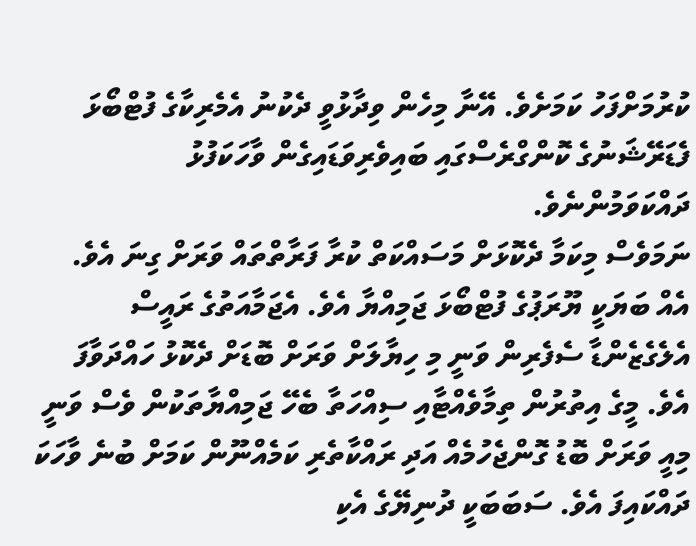ކުރުމަށްފަހު ކަމަށެވެ. އޭނާ މިހެން ވިދާޅުވީ ދެކުނު އެމެރިކާގެ ފުޓްބޯޅަ ފެޑަރޭޝަނުގެ ކޮންގްރެސްގައި ބައިވެރިވަޑައިގެން ވާހަކަފުޅު ދައްކަވަމުންނެވެ.
ނަމަވެސް މިކަމާ ދެކޮޅަށް މަސައްކަތް ކުރާ ފަރާތްތައް ވަރަށް ގިނަ އެވެ. އެއް ބަޔަކީ ޔޫރަޕުގެ ފުޓްބޯޅަ ޖަމިއްޔާ އެވެ. އެޖަމާއަތުގެ ރައީސް އެލެގެޒެންޑާ ސެފެރިން ވަނީ މި ހިޔާލަށް ވަރަށް ބޮޑަށް ދެކޮޅު ހައްދަވާފަ އެވެ. މީގެ އިތުރުން ތިމާވެއްޓާއި ސިއްހަތާ ބެހޭ ޖަމިއްޔާތަކުން ވެސް ވަނީ މިއީ ވަރަށް ބޮޑު ގޮންޖެހުމެއް އަދި ރައްކާތެރި ކަމެއްނޫން ކަމަށް ބުނެ ވާހަކަ ދައްކައިފަ އެވެ. ސަބަބަކީ ދުނިޔޭގެ އެކި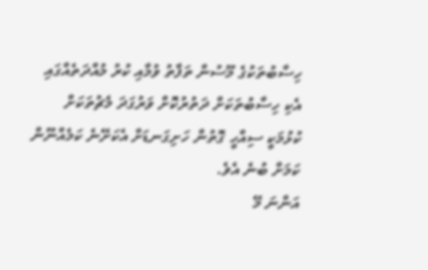ހިސާބުތަކުގެ މޫސުން ތަފާތު ވުމާއި ކުރު މުއްދަތެއްގައި އެކި ހިސާބުތަކަށް ދަތުރުކޮށް ވަރުގަދަ މެޗުތަކަށް ކުޅުމަކީ ސިއްހީ ގޮތުން ހަށިގަނޑަށް އެކަށޭނެ ކަމެއްނޫން ކަމަށް ބުނެ އެވެ.
އަންނަ މޭ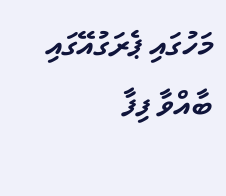މަހުގައި ޕެރަގުއޭގައި ބާއްވާ ފިފާ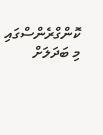ކޮންގްރެންސްގައި މި ބަދަލަށް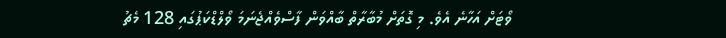ވޯޓަށް އަހާނެ އެވެ. މި ގޮތަށް މުބާރާތް ބާއްވަން ފާސްވެއްޖެނަމަ ވޯލްޑްކަޕުގައި 128 މެޗު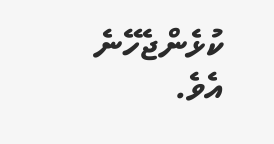ކުޅެންޖެހޭނެ އެވެ.